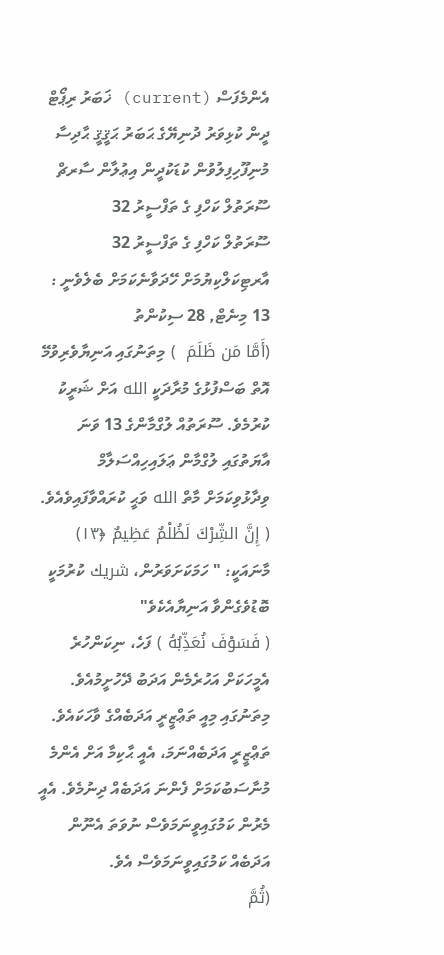އެންމެފަސް (current) ޚަބަރު ރިޕޯޓް ދީން ކުޅިވަރު ދުނިޔޭގެ ޙަބަރު ޙަޤީޤީ ޙާދިސާ މުނިފޫހިފިލުވުން ކުޑަކުދީން އިޢުލާން ސާރޗް
ސޫރަތުލް ކަހްފި ގެ ތަފްސީރު‍‍ 32
ސޫރަތުލް ކަހްފި ގެ ތަފްސީރު‍‍ 32
އާރޓިކަލްކިޔުމަށް ހޭދަވާނެކަމަށް ބެލެވެނީ : 13 މިނެޓް, 28 ސިކުންތު
(أَمَّا مَن ظَلَمَ  ) މިތަނުގައި އަނިޔާވެރިވުމޭ އޮތް ބަސްފުޅުގެ މުރާދަކީ الله އަށް ޝަރީކު ކުރުމެވެ. ސޫރަތުއް ލުގްމާންގެ 13 ވަނަ އާޔަތުގައި ލުގްމާން ޢަލައިހިއްސަލާމް ވިދާޅުވިކަމަށް މާތް الله ވަޙީ ކުރައްވާފައިވެއެވެ. ( إِنَّ الشِّرْكَ لَظُلْمٌ عَظِيمٌ ﴿١٣) މާނައަކީ: " ހަމަކަށަވަރުން، شريك ކުރުމަކީ ބޮޑުވެގެންވާ އަނިޔާއެކެވެ"
( فَسَوْفَ نُعَذِّبُهُ ) ފަހެ، ނިކަންހުރެ އެމީހަކަށް އަހުރެމެން އަދަބު ދޭހުށީމުއެވެ. މިތަނުގައި މިއީ ތަޢްޒީރީ އަދަބެއްގެ ވާހަކައެވެ. ތަޢްޒީރީ އަދަބެއްނަމަ، އެއީ ޙާކިމާ އަށް އެންމެ މުނާސަބުކަމަށް ފެންނަ އަދަބެއް ދިނުމެވެ. އެއީ މެރުން ކަމުގައިވީނަމަވެސް ނުވަތަ އެނޫން އަދަބެއް ކަމުގައިވީނަމަވެސް އެވެ.
(ثُمَّ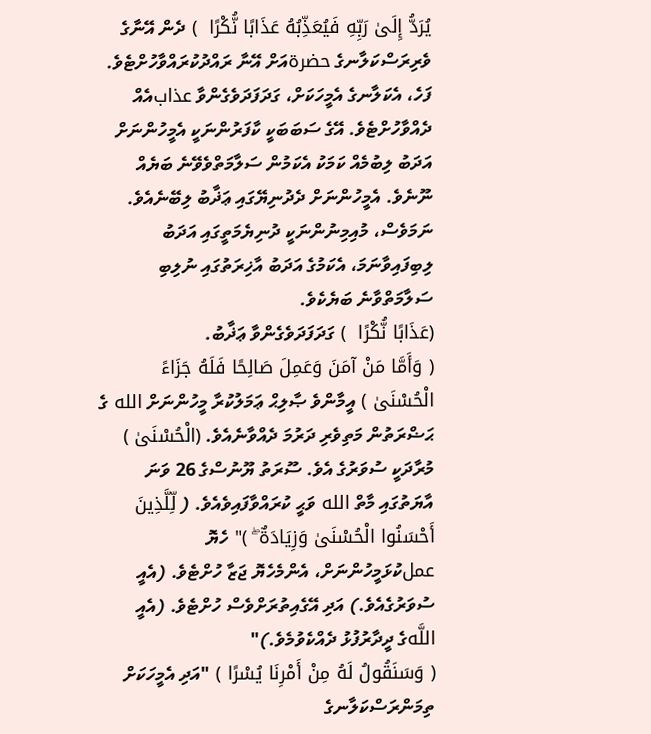يُرَدُّ إِلَىٰ رَبِّهِ فَيُعَذِّبُهُ عَذَابًا نُّكْرًا  ) ދެން އޭނާގެ ވެރިރަސްކަލާނގެ حضرةއަށް އޭނާ ރައްދުކުރައްވާހުށްޓެވެ. ފަހެ، އެކަލާނގެ އެމީހަކަށް، ގަދަފަދަވެގެންވާ عذابއެއް ދެއްވާހުށްޓެވެ. އޭގެ ސަބަބަކީ ކާފަރުންނަކީ އެމީހުންނަށް އަދަބު ލިބުމެއް ކަމަކު އެކަމުން ސަލާމަތްވެވޭނެ ބަޔެއް ނޫނެވެ. އެމީހުންނަށް ދެދުނިޔޭގައި ޢަޛާބު ލިބޭނެއެވެ. ނަމަވެސް، މުއިމިނުންނަކީ ދުނިޔެމަތީގައި އަދަބު ލިބިފައިވާނަމަ، އެކަމުގެ އަދަބު އާޚިރަތުގައި ނުލިބި ސަލާމަތްވާނެ ބަޔެކެވެ.
(عَذَابًا نُّكْرًا  ) ގަދަފަދަވެގެންވާ ޢަޛާބު.
( وَأَمَّا مَنْ آمَنَ وَعَمِلَ صَالِحًا فَلَهُ جَزَاءً الْحُسْنَىٰ ) އީމާންވެ ޞާލިޙް ޢަމަލުކުރާ މީހުންނަށް الله ގެ ޙަޟްރަތުން މަތިވެރި ދަރުމަ ދެއްވާނެއެވެ. (الْحُسْنَىٰ ) މުރާދަކީ ސުވަރުގެ އެވެ. ސޫރަތު ޔޫނުސްގެ 26 ވަނަ އާޔަތުގައި މާތް الله ވަޙީ ކުރައްވާފައިވެއެވެ. ( لِّلَّذِينَ أَحْسَنُوا الْحُسْنَىٰ وَزِيَادَةٌ ۖ )" ހެޔޮ عملކުޅަމީހުންނަށް، އެންމެހެޔޮ ޖަޒާ ހުށްޓެވެ. (އެއީ ސުވަރުގެއެވެ.) އަދި އޭގެއިތުރަށްވެސް ހުށްޓެވެ. (އެއީ اللَّهގެ ދީދާރުފުޅު ދެއްކެވުމެވެ.)"
( وَسَنَقُولُ لَهُ مِنْ أَمْرِنَا يُسْرًا ) "އަދި އެމީހަކަށް ތިމަންރަސްކަލާނގެ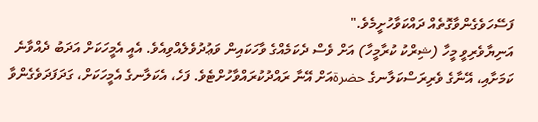ފަސޭހަވެގެންވާގޮތެއް ދައްކަވާހުށީމެވެ."
އަނިޔާވެރިވީ މީހާ (ޝިރްކު ކުރާމީހާ) އަށް ވެސް ދެކަމެއްގެ ވާހަކައިން ވަޢުދުވެލެއްވިއެވެ. އެއީ އެމީހަކަށް އަދަބު ދެއްވާނެ ކަމަށާއި، އޭނާގެ ވެރިރަސްކަލާނގެ حضرةއަށް އޭނާ ރައްދުކުރައްވާހުށްޓެވެ. ފަހެ، އެކަލާނގެ އެމީހަކަށް، ގަދަފަދަވެގެންވާ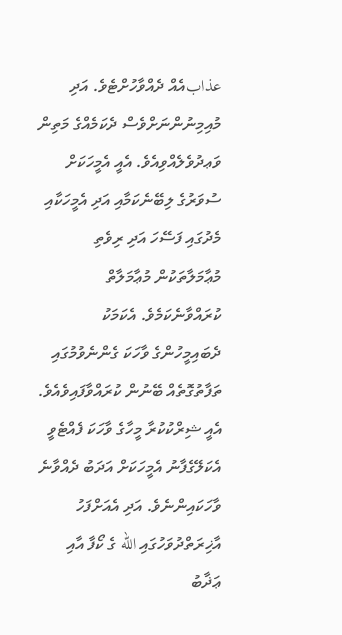عذابއެއް ދެއްވާހުށްޓެވެ. އަދި މުއިމިނުންނަށްވެސް ދެކަމެއްގެ މަތިން ވަޢދުވެލެއްވިއެވެ. އެއީ އެމީހަކަށް ސުވަރުގެ ލިބޭނެކަމާއި އަދި އެމީހަކާއި މެދުގައި ފަސޭހަ އަދި ރިވެތި މުޢާމަލާތަކުން މުޢާމަލާތް ކުރައްވާނެކަމެވެ. އެކަމަކު ދެބައިމީހުންގެ ވާހަކަ ގެންނެވުމުގައި ތަފާތުގޮތެއް ބޭނުން ކުރައްވާފައިވެއެވެ. އެއީ ޝިރްކުކުރާ މީހާގެ ވާހަކަ ފެއްޓެވީ އެކަލޭގެފާނު އެމީހަކަށް އަދަބު ދެއްވާނެ ވާހަކައިންނެވެ. އަދި އެއަށްފަހު އާޚިރަތްދުވަހުގައި الله ގެ ކޯފާ އާއި ޢަޛާބު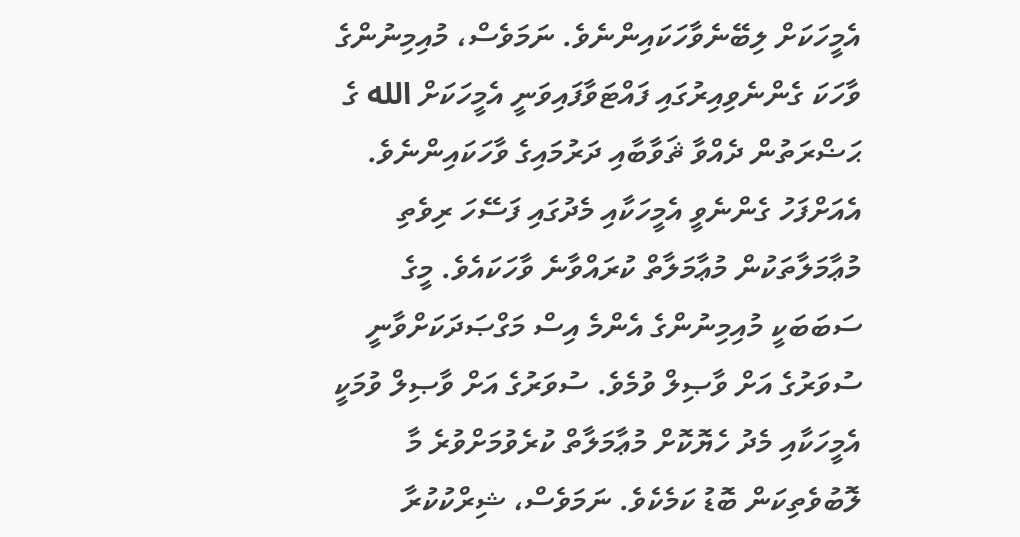އެމީހަކަށް ލިބޭނެވާހަކައިންނެވެ. ނަމަވެސް، މުއިމިނުންގެ ވާހަކަ ގެންނެވިއިރުގައި ފައްޓަވާފައިވަނީ އެމީހަކަށް الله ގެ ޙަޟްރަތުން ދެއްވާ ޘަވާބާއި ދަރުމައިގެ ވާހަކައިންނެވެ. އެއަށްފަހު ގެންނެވީ އެމީހަކާއި މެދުގައި ފަސޭހަ ރިވެތި މުޢާމަލާތަކުން މުޢާމަލާތް ކުރައްވާނެ ވާހަކައެވެ. މީގެ ސަބަބަކީ މުއިމިނުންގެ އެންމެ އިސް މަގްޞަދަކަށްވާނީ ސުވަރުގެ އަށް ވާޞިލް ވުމެވެ. ސުވަރުގެ އަށް ވާޞިލް ވުމަކީ އެމީހަކާއި މެދު ހެޔޮކޮށް މުޢާމަލާތް ކުރެވުމަށްވުރެ މާ ލޮބުވެތިކަން ބޮޑު ކަމެކެވެ. ނަމަވެސް، ޝިރްކުކުރާ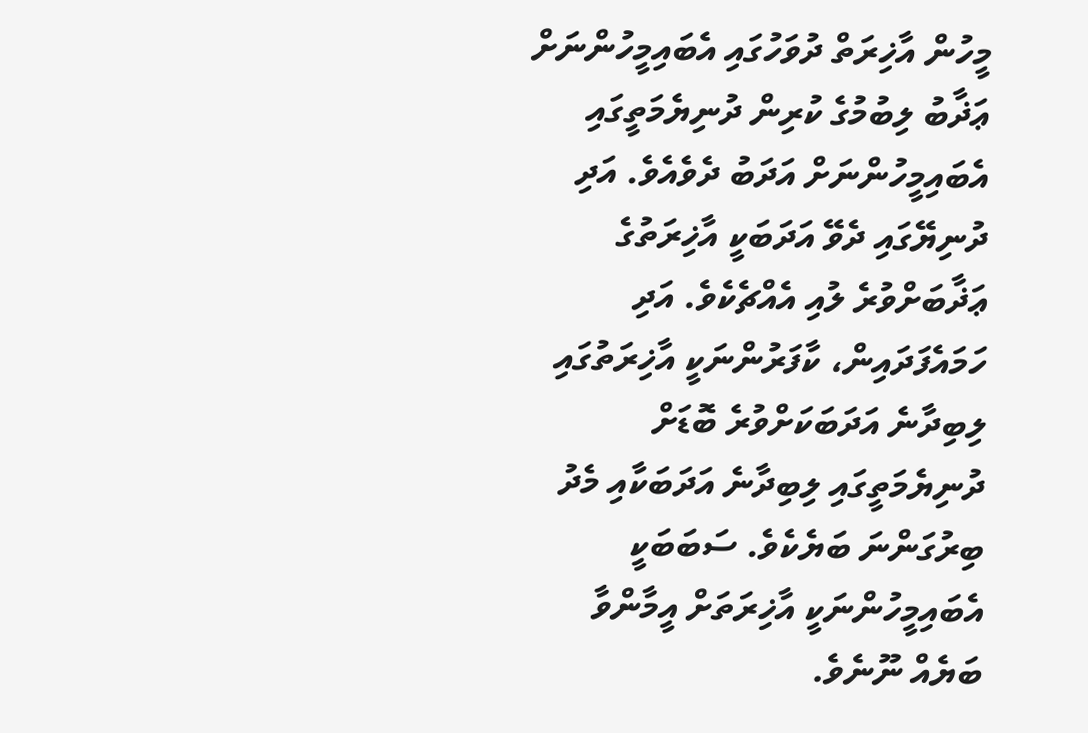މީހުން އާޚިރަތް ދުވަހުގައި އެބައިމީހުންނަށް ޢަޛާބު ލިބުމުގެ ކުރިން ދުނިޔެމަތީގައި އެބައިމީހުންނަށް އަދަބު ދެވެއެވެ. އަދި ދުނިޔޭގައި ދެވޭ އަދަބަކީ އާޚިރަތުގެ ޢަޛާބަށްވުރެ ލުއި އެއްޗެކެވެ. އަދި ހަމައެފަދައިން، ކާފަރުންނަކީ އާޚިރަތުގައި ލިބިދާނެ އަދަބަކަށްވުރެ ބޮޑަށް ދުނިޔެމަތީގައި ލިބިދާނެ އަދަބަކާއި މެދު ބިރުގަންނަ ބަޔެކެވެ. ސަބަބަކީ އެބައިމީހުންނަކީ އާޚިރަތަށް އީމާންވާ ބަޔެއް ނޫނެވެ.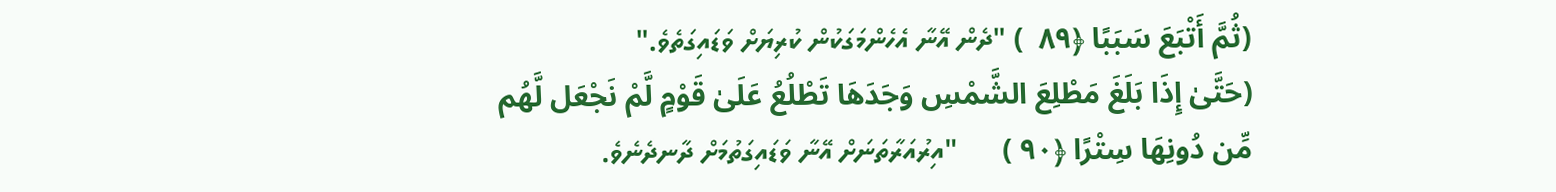(ثُمَّ أَتْبَعَ سَبَبًا ﴿٨٩  ) "ދެން އޭނާ އެހެންމަގަކުން ކުރިޔަށް ވަޑައިގަތެވެ."
(حَتَّىٰ إِذَا بَلَغَ مَطْلِعَ الشَّمْسِ وَجَدَهَا تَطْلُعُ عَلَىٰ قَوْمٍ لَّمْ نَجْعَل لَّهُم مِّن دُونِهَا سِتْرًا ﴿٩٠ )      "އިރުއަރާތަނަށް އޭނާ ވަޑައިގަތުމަށް ދާނދެނެވެ.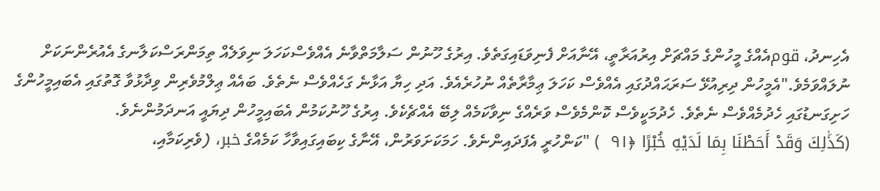އެހިނދު، قومއެއްގެ މީހުންގެ މައްޗަށް އިރުއަރާތީ، އޭނާއަށް ފެނިވަޑައިގަތެވެ. އިރުގެ ހޫނުން ސަލާމަތްވާނެ އެއްވެސްކަހަލަ ނިވަލެއް ތިމަންރަސްކަލާނގެ އެއުރެންނަކަށް ނުލައްވަމެވެ."އެމީހުން ދިރިއުޅޭ ސަރަޙައްދުގައި އެއްވެސް ކަހަލަ ޢިމާރާތެއް ނުހުރެއެވެ. އަދި ހިޔާ އަޅާނެ ގަހެއްވެސް ނެތެވެ. ބައެއް ޢިލްމުވެރިން ވިދާޅުވާ ގޮތުގައި އެބައިމީހުންގެ ހަށިގަނޑުގައި ހެދުމެއްވެސް ނެތެވެ. ހެދުމަކީވެސް ކޮންމެވެސް ވަރެއްގެ ނިވާކަމެއް ލިބޭ އެއްޗެކެވެ. އިރުގެ ހޫނުކަމުން އެބައިމީހުން ދިޔައީ އަނދަމުންނެވެ.
(كَذَٰلِكَ وَقَدْ أَحَطْنَا بِمَا لَدَيْهِ خُبْرًا ﴿٩١  ) "ކަންހުރީ އެފަދައިންނެވެ. ހަމަކަށަވަރުން، އޭނާގެ ކިބައިގައިވާހާ ކަމެއްގެ خبر، (ވެރިކަމާއި،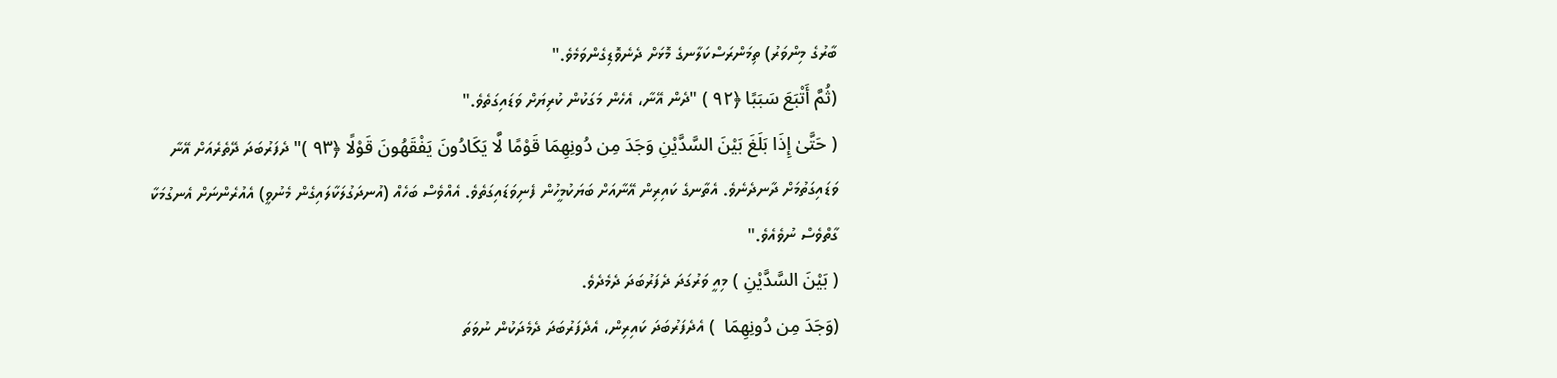ބާރުގެ މިންވަރު) ތިމަންރަސްކަލާނގެ މޮޅަށް ދެނެވޮޑިގެންވަމެވެ."
(ثُمَّ أَتْبَعَ سَبَبًا ﴿٩٢ ) "ދެން އޭނާ، އެހެން މަގަކުން ކުރިޔަށް ވަޑައިގަތެވެ."
( حَتَّىٰ إِذَا بَلَغَ بَيْنَ السَّدَّيْنِ وَجَدَ مِن دُونِهِمَا قَوْمًا لَّا يَكَادُونَ يَفْقَهُونَ قَوْلًا ﴿٩٣ )" ދެފަރުބަދަ ދޭތެރެއަށް އޭނާ ވަޑައިގަތުމަށް ދާނދެނެވެ. އެތާނގެ ކައިރިން އޭނާއަށް ބަޔަކުމީހުން ފެނިވަޑައިގަތެވެ. އެއްވެސް ބަހެއް (އުނދަގުލަކާލައިގެން މެނުވީ) އެއުރެންނަށް އެނގުމަކާ ގާތްވެސް ނުވެއެވެ."
( بَيْنَ السَّدَّيْنِ ) މިއީ ވަރުގަދަ ދެފަރުބަދަ ދެމެދެވެ.
(وَجَدَ مِن دُونِهِمَا  ) އެދެފަރުބަދަ ކައިރިން، އެދެފަރުބަދަ ދެމެދަކުން ނުވަތަ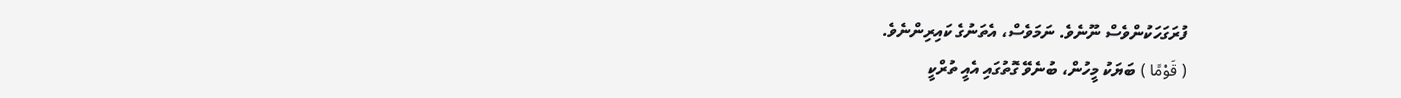ފުރަގަހަކުންވެސް ނޫނެވެ. ނަމަވެސް، އެތަނުގެ ކައިރިންނެވެ.
( قَوْمًا ) ބަޔަކު މީހުން، ބުނެވޭ ގޮތުގައި އެއީ ތުރްކީ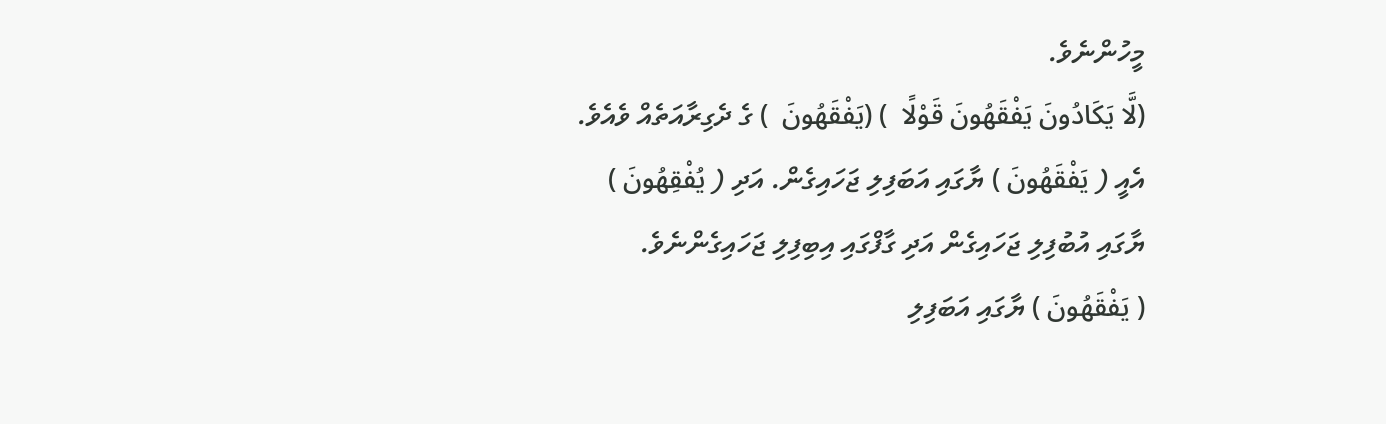މީހުންނެވެ.
(لَّا يَكَادُونَ يَفْقَهُونَ قَوْلًا  ) (يَفْقَهُونَ  ) ގެ ދެގިރާއަތެއް ވެއެވެ. އެއީ ( يَفْقَهُونَ ) ޔާގައި އަބަފިލި ޖަހައިގެން. އަދި ( يُفْقِهُونَ ) ޔާގައި އުބުފިލި ޖަހައިގެން އަދި ގާފްގައި އިބިފިލި ޖަހައިގެންނެވެ.
( يَفْقَهُونَ ) ޔާގައި އަބަފިލި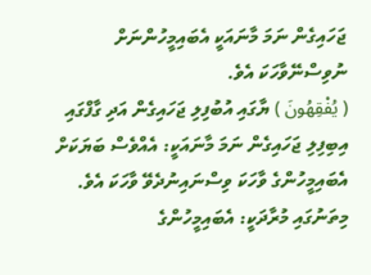ޖަހައިގެން ނަމަ މާނައަކީ އެބައިމީހުންނަށް ނުވިސްނޭވާހަކަ އެވެ.
( يُفْقِهُونَ ) ޔާގައި އުބުފިލި ޖަހައިގެން އަދި ގާފްގައި އިބިފިލި ޖަހައިގެން ނަމަ މާނައަކީ: އެއްވެސް ބަޔަކަށް އެބައިމީހުންގެ ވާހަކަ ވިސްނައިނުދެވޭ ވާހަކަ އެވެ.
މިތަނުގައި މުރާދަކީ: އެބައިމީހުންގެ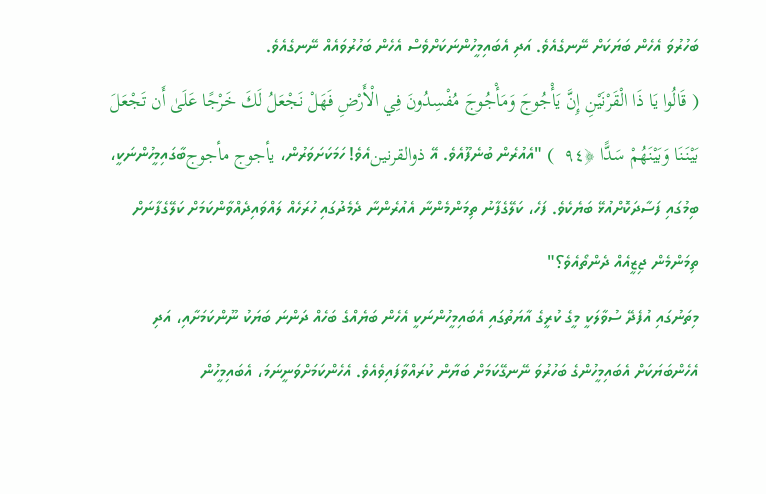ބަހުރުވަ އެހެން ބަޔަކަށް ނޭނގެއެވެ. އަދި އެބައިމީހުންނަކަށްވެސް އެހެން ބަހުރުވައެއް ނޭނގެއެވެ.
( قَالُوا يَا ذَا الْقَرْنَيْنِ إِنَّ يَأْجُوجَ وَمَأْجُوجَ مُفْسِدُونَ فِي الْأَرْضِ فَهَلْ نَجْعَلُ لَكَ خَرْجًا عَلَىٰ أَن تَجْعَلَ بَيْنَنَا وَبَيْنَهُمْ سَدًّا ﴿٩٤  ) "އެއުރެން ބުނެފޫއެވެ. އޭ ذوالقرنينއެވެ! ހަމަކަށަވަރުން، يأجوج مأجوجބާގައިމީހުންނަކީ، ބިމުގައި ފަސާދަކޮށްއުޅޭ ބަޔެކެވެ. ފަހެ، ކަލޭގެފާނު ތިމަންމެންނާ އެއުރެންނާ ދެމެދުގައި ހުރަހެއް ލައްވައިދެއްވާންކަމަށް ކަލޭގެފާނަށް ތިމަންމެން ޖިޒީއެއް ދެންތޯއެވެ؟"
މިތަނުގައި އުފެދޭ ސުވާލަކީ މީގެ ކުރީގެ އާޔަތުގައި އެބައިމީހުންނަކީ އެހެން ބަޔެއްގެ ބަހެއް ދަންނަ ބަޔަކު ނޫންކަމަށާއި، އަދި އެހެންބަޔަކަށް އެބައިމީހުންގެ ބަހުރުވަ ނޭނގޭކަމަށް ބަޔާން ކުރައްވާފައިވެއެވެ. އެހެންކަމަށްވަނީނަމަ، އެބައިމީހުން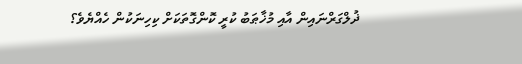ޛުލްގަރްނައިން އާއި މުޚާޠަބު ކުރީ ކޮންގޮތަކަށް ކިހިނަކުން ހެއްޔެވެ؟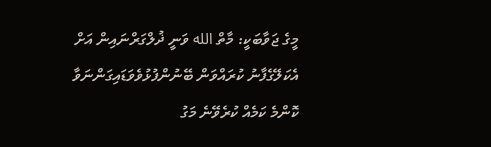މީގެ ޖަވާބަކީ: މާތް الله ވަނީ ޛުލްގަރްނައިން އަށް އެކަލޭގެފާނު ކުރައްވަން ބޭނުންފުޅުވެވަޑައިގަންނަވާ ކޮންމެ ކަމެއް ކުރެވޭނެ މަގު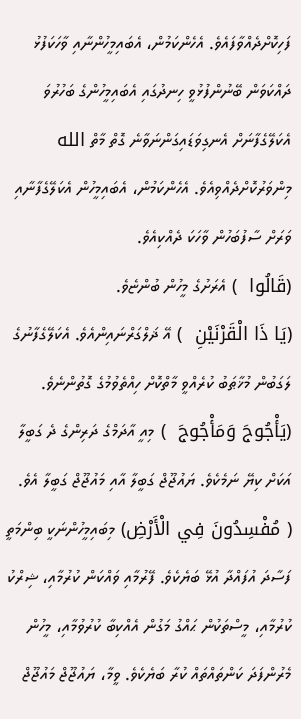ފަހިކޮށްދެއްވާފައެވެ. އެހެންކަމުން، އެބައިމީހުންނާއި ވާހަކަފުޅު ދައްކަވަން ބޭނުންފުޅުވީ ހިނދުގައި އެބައިމީހުންގެ ބަހުރުވަ އެކަލޭގެފާނަށް އެނގިވަޑައިގަންނަވާނެ ގޮތް މާތް الله މިންވަރުކޮށްދެއްވިއެވެ. އެހެންކަމުން، އެބައިމީހުން އެކަލޭގެފާނާއި ވަރަށް ސާފުބަހުން ވާހަކަ ދެއްކިއެވެ.
(قَالُوا  ) އެރަށުގެ މީހުން ބުންޏެވެ.
(يَا ذَا الْقَرْنَيْنِ  ) އޭ ޛަލްގަރްނައިންއެވެ. އެކަލޭގެފާނުގެ ލަގަބުން މުޚާޠަބު ކުރެއްވީ މާތްކޮށް ހިއްތެވުމުގެ ގޮތުންނެވެ.
(يَأْجُوجَ وَمَأْجُوجَ  ) މިއީ އާދަމްގެ ދަރިންގެ ދެ ގަބީލާ އަކަށް ކިޔޭ ނަމެކެވެ. ޔައުޖޫޖް ގަބީލާ އާއި މައުޖޫޖް ގަބީލާ އެވެ.
( مُفْسِدُونَ فِي الْأَرْضِ) މިބައިމީހުންނަކީ ބިންމަތީ ފަސާދަ އުފައްދާ އުޅޭ ބަޔެކެވެ. ފޭރުމާއި ވައްކަން ކުރުމާއި، ޝިރްކު ކުރުމާއި، މީސްތަކުން ޙައްގު މަގުން އެއްކިބާ ކުރުވުމާއި، މީހުން މެރުންފަދަ ކަންތައްތައް ކުރާ ބަޔެކެވެ. ވީމާ، ޔައުޖޫޖް މައުޖޫޖް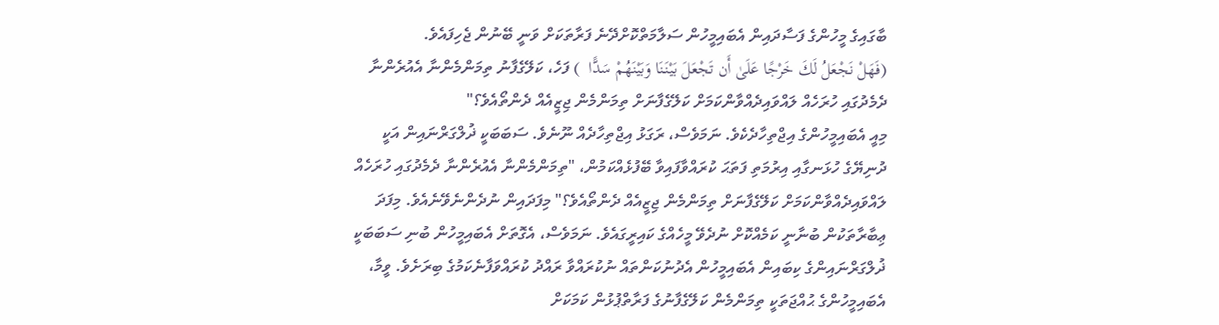ބާގައިގެ މީހުންގެ ފަސާދައިން އެބައިމީހުން ސަލާމަތްކޮށްދޭނެ ފަރާތަކަށް ވަނީ ބޭނުން ޖެހިފައެވެ.
(فَهَلْ نَجْعَلُ لَكَ خَرْجًا عَلَىٰ أَن تَجْعَلَ بَيْنَنَا وَبَيْنَهُمْ سَدًّا  ) ފަހެ، ކަލޭގެފާނު ތިމަންމެންނާ އެއުރެންނާ ދެމެދުގައި ހުރަހެއް ލައްވައިދެއްވާންކަމަށް ކަލޭގެފާނަށް ތިމަންމެން ޖިޒީއެއް ދެންތޯއެވެ؟"
މިއީ އެބައިމީހުންގެ އިޖްތިހާދެކެވެ. ނަމަވެސް، ރަގަޅު އިޖްތިހާދެއް ނޫނެވެ. ސަބަބަކީ ޛުލްގަރްނައިން އަކީ ދުނިޔޭގެ ހުޅަނގާއި އިރުމަތި ފަތަޙަ ކުރައްވާފައިވާ ބޭފުޅެއްކަމުން، "ތިމަންމެންނާ އެއުރެންނާ ދެމެދުގައި ހުރަހެއް ލައްވައިދެއްވާންކަމަށް ކަލޭގެފާނަށް ތިމަންމެން ޖިޒީއެއް ދެންތޯއެވެ؟" މިފަދައިން ނުދެންނެވޭނެއެވެ. މިފަދަ ޢިބާރާތަކުން ބުނާނީ ކަމެއްކޮށް ނުދެވޭ މީހެއްގެ ކައިރީގައެވެ. ނަމަވެސް، އެގޮތަށް އެބައިމީހުން ބުނި ސަބަބަކީ ޛުލްގަރްނައިންގެ ކިބައިން އެބައިމީހުން އެދުނުކަންތައް ނުކުރައްވާ ރައްދު ކުރައްވަފާނެކަމުގެ ބިރަށެވެ. ވީމާ، އެބައިމީހުންގެ ޙުއްޖަތަކީ ތިމަންމެން ކަލޭގެފާނުގެ ފަރާތްޕުޅުން ކަމަކަށް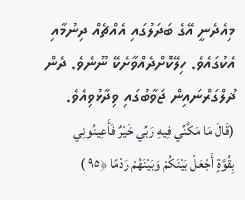މިއެދެނީ އޭގެ ބަދަލުގައި އެއްޗެއް ދިނުމާއި އެކުގައެވެ. ހިލޭކޮށްދެއްވާށެކޭ ނޫނެވެ. ދެން ޛުލްގަރްނައިން ޖަވާބުގައި ވިދާޅުވިއެވެ.
(قَالَ مَا مَكَّنِّي فِيهِ رَبِّي خَيْرٌ فَأَعِينُونِي بِقُوَّةٍ أَجْعَلْ بَيْنَكُمْ وَبَيْنَهُمْ رَدْمًا ﴿٩٥ )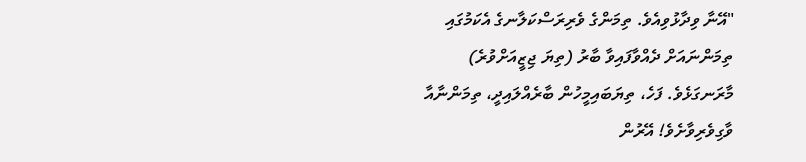"އޭނާ ވިދާޅުވިއެވެ. ތިމަންގެ ވެރިރަސްކަލާނގެ އެކަމުގައި ތިމަންނައަށް ދެއްވާފައިވާ ބާރު (ތިޔަ ޖިޒީއަށްވުރެ) މާރަނގަޅެވެ. ފަހެ، ތިޔަބައިމީހުން ބާރެއްލައިދީ، ތިމަންނާއާ ވާގިވެރިވާށެވެ! އޭރުން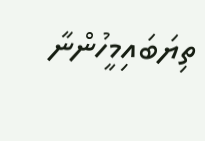ތިޔަބައިމީހުންނާ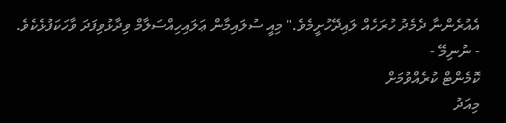އެއުރެންނާ ދެމެދު ހުރަހެއް ލައިދޭހުށީމެވެ." މިއީ ސުލައިމާން ޢަލައިހިއްސަލާމް ވިދާޅުވިފަދަ ވާހަކަފުޅެކެވެ.
- ނުނިމޭ -
ކޮމެންޓް ކުރެއްވުމަށް
މިއަދު